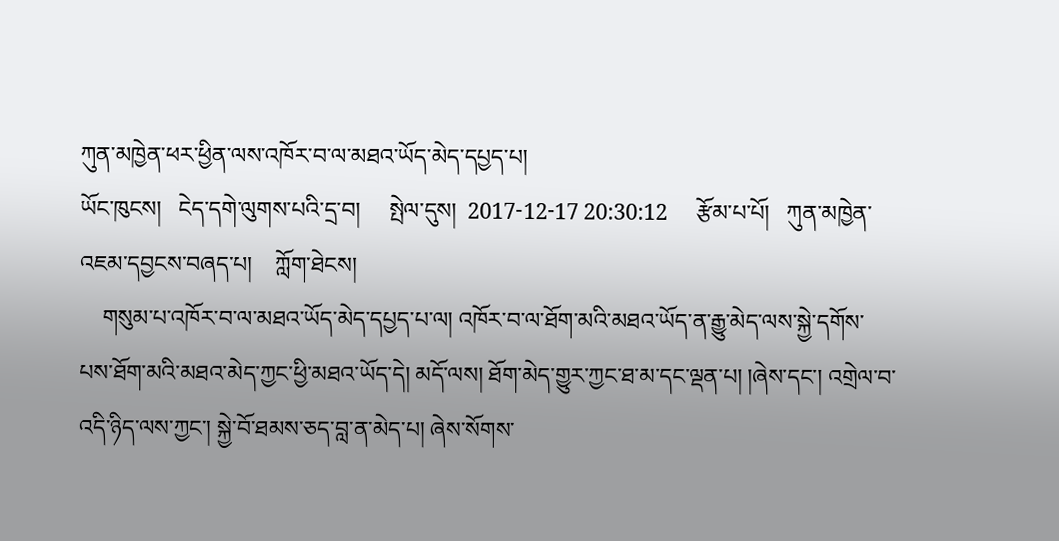ཀུན་མཁྱེན་ཕར་ཕྱིན་ལས་འཁོར་བ་ལ་མཐའ་ཡོད་མེད་དཔྱད་པ།
ཡོང་ཁུངས།   ངེད་དགེ་ལུགས་པའི་དྲ་བ།     སྤེལ་དུས།  2017-12-17 20:30:12     རྩོམ་པ་པོ།   ཀུན་མཁྱེན་འཇམ་དབྱངས་བཞད་པ།    ཀློག་ཐེངས།
    གསུམ་པ་འཁོར་བ་ལ་མཐའ་ཡོད་མེད་དཔྱད་པ་ལ། འཁོར་བ་ལ་ཐོག་མའི་མཐའ་ཡོད་ན་རྒྱུ་མེད་ལས་སྐྱེ་དགོས་པས་ཐོག་མའི་མཐའ་མེད་ཀྱང་ཕྱི་མཐའ་ཡོད་དེ། མདོ་ལས། ཐོག་མེད་གྱུར་ཀྱང་ཐ་མ་དང་ལྡན་པ། །ཞེས་དང་། འགྲེལ་བ་འདི་ཉིད་ལས་ཀྱང་། སྐྱེ་བོ་ཐམས་ཅད་བླ་ན་མེད་པ། ཞེས་སོགས་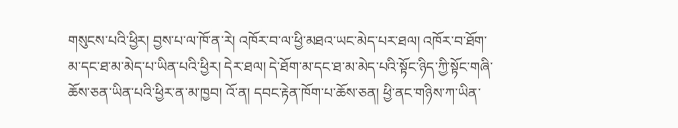གསུངས་པའི་ཕྱིར། བྱས་པ་ལ་ཁོ་ན་རེ། འཁོར་བ་ལ་ཕྱི་མཐའ་ཡང་མེད་པར་ཐལ། འཁོར་བ་ཐོག་མ་དང་ཐ་མ་མེད་པ་ཡིན་པའི་ཕྱིར། དེར་ཐལ། དེ་ཐོག་མ་དང་ཐ་མ་མེད་པའི་སྟོང་ཉིད་ཀྱི་སྟོང་གཞི་ཆོས་ཅན་ཡིན་པའི་ཕྱིར་ན་མ་ཁྱབ། འོ་ན། དབང་རྟེན་ཁོག་པ་ཆོས་ཅན། ཕྱི་ནང་གཉིས་ཀ་ཡིན་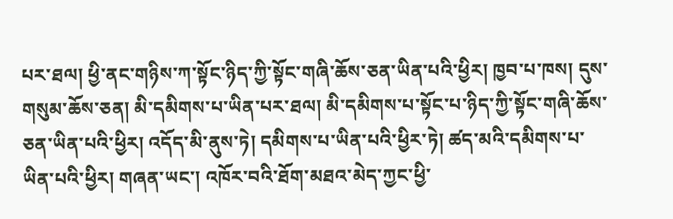པར་ཐལ། ཕྱི་ནང་གཉིས་ཀ་སྟོང་ཉིད་ཀྱི་སྟོང་གཞི་ཆོས་ཅན་ཡིན་པའི་ཕྱིར། ཁྱབ་པ་ཁས། དུས་གསུམ་ཆོས་ཅན། མི་དམིགས་པ་ཡིན་པར་ཐལ། མི་དམིགས་པ་སྟོང་པ་ཉིད་ཀྱི་སྟོང་གཞི་ཆོས་ཅན་ཡིན་པའི་ཕྱིར། འདོད་མི་ནུས་ཏེ། དམིགས་པ་ཡིན་པའི་ཕྱིར་ཏེ། ཚད་མའི་དམིགས་པ་ཡིན་པའི་ཕྱིར། གཞན་ཡང་། འཁོར་བའི་ཐོག་མཐའ་མེད་ཀྱང་ཕྱི་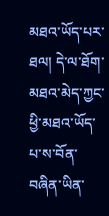མཐའ་ཡོད་པར་ཐལ། དེ་ལ་ཐོག་མཐའ་མེད་ཀྱང་ཕྱི་མཐའ་ཡོད་པ་ས་བོན་བཞིན་ཡིན་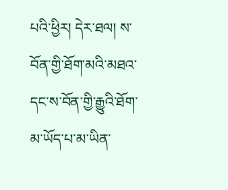པའི་ཕྱིར། དེར་ཐལ། ས་བོན་གྱི་ཐོག་མའི་མཐའ་དང་ས་བོན་གྱི་རྒྱུའི་ཐོག་མ་ཡོད་པ་མ་ཡིན་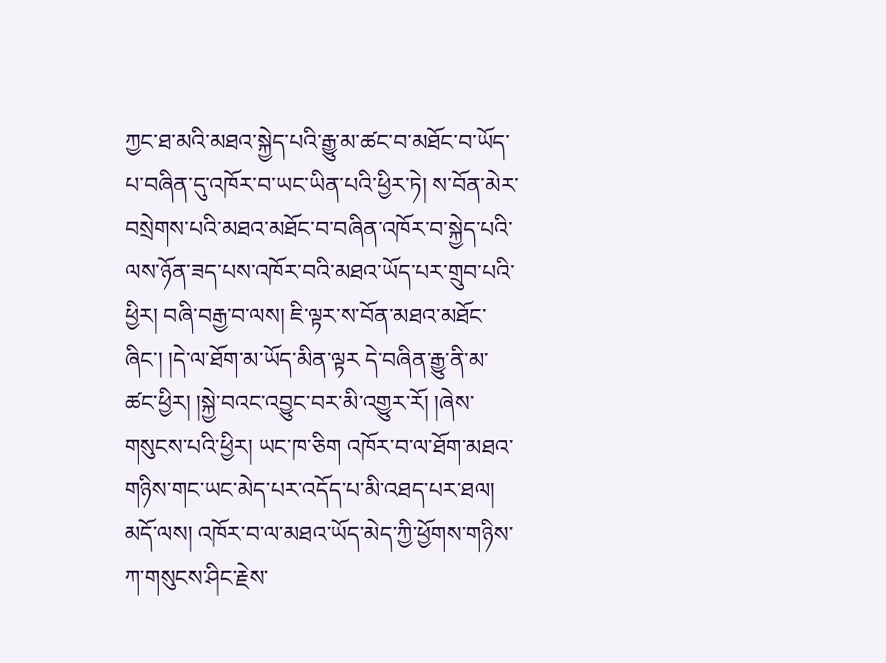ཀྱང་ཐ་མའི་མཐའ་སྐྱེད་པའི་རྒྱུ་མ་ཚང་བ་མཐོང་བ་ཡོད་པ་བཞིན་དུ་འཁོར་བ་ཡང་ཡིན་པའི་ཕྱིར་ཏེ། ས་བོན་མེར་བསྲེགས་པའི་མཐའ་མཐོང་བ་བཞིན་འཁོར་བ་སྐྱེད་པའི་ལས་ཉོན་ཟད་པས་འཁོར་བའི་མཐའ་ཡོད་པར་གྲུབ་པའི་ཕྱིར། བཞི་བརྒྱ་བ་ལས། ཇི་ལྟར་ས་བོན་མཐའ་མཐོང་ཞིང་། །དེ་ལ་ཐོག་མ་ཡོད་མིན་ལྟར དེ་བཞིན་རྒྱུ་ནི་མ་ཚང་ཕྱིར། །སྐྱེ་བའང་འབྱུང་བར་མི་འགྱུར་རོ། །ཞེས་གསུངས་པའི་ཕྱིར། ཡང་ཁ་ཅིག འཁོར་བ་ལ་ཐོག་མཐའ་གཉིས་གང་ཡང་མེད་པར་འདོད་པ་མི་འཐད་པར་ཐལ། མདོ་ལས། འཁོར་བ་ལ་མཐའ་ཡོད་མེད་ཀྱི་ཕྱོགས་གཉིས་ཀ་གསུངས་ཤིང་རྗེས་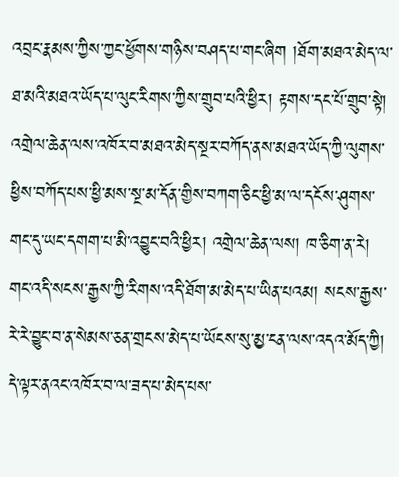འབྲང་རྣམས་ཀྱིས་ཀྱང་ཕྱོགས་གཉིས་བཤད་པ་གང་ཞིག །ཐོག་མཐའ་མེད་ལ་ཐ་མའི་མཐའ་ཡོད་པ་ལུང་རིགས་ཀྱིས་གྲུབ་པའི་ཕྱིར། རྟགས་དང་པོ་གྲུབ་སྟེ། འགྲེལ་ཆེན་ལས་འཁོར་བ་མཐའ་མེད་སྔར་བཀོད་ནས་མཐའ་ཡོད་ཀྱི་ལུགས་ཕྱིས་བཀོད་པས་ཕྱི་མས་སྔ་མ་དོན་གྱིས་བཀག་ཅིང་ཕྱི་མ་ལ་དངོས་ཤུགས་གང་དུ་ཡང་དགག་པ་མི་འབྱུང་བའི་ཕྱིར། འགྲེལ་ཆེན་ལས། ཁ་ཅིག་ན་རེ། གང་འདི་སངས་རྒྱས་ཀྱི་རིགས་འདི་ཐོག་མ་མེད་པ་ཡིན་པའམ། སངས་རྒྱས་རེ་རེ་བྱུང་བ་ན་སེམས་ཅན་གྲངས་མེད་པ་ཡོངས་སུ་མྱ་ངན་ལས་འདའ་མོད་ཀྱི། དེ་ལྟར་ནའང་འཁོར་བ་ལ་ཟད་པ་མེད་པས་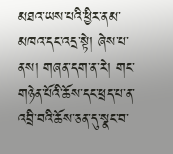མཐའ་ཡས་པའི་ཕྱིར་ནམ་མཁའ་དང་འདྲ་སྟེ། ཞེས་པ་ནས། གཞན་དག་ན་རེ། གང་གཉེན་པོའི་ཆོས་དང་ཕྲད་པ་ན་འབྲི་བའི་ཆོས་ཅན་དུ་སྣང་བ་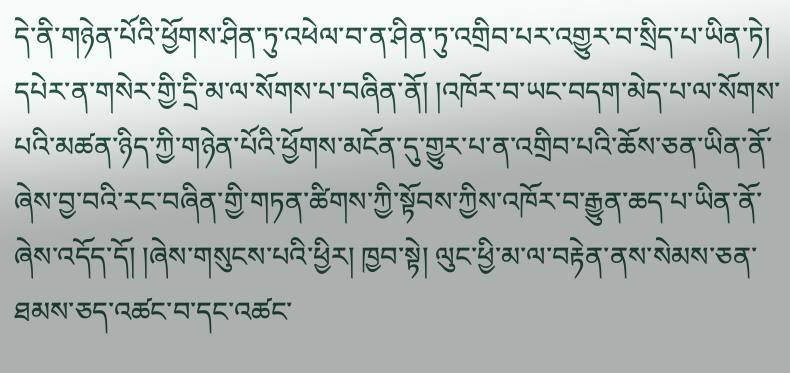དེ་ནི་གཉེན་པོའི་ཕྱོགས་ཤིན་ཏུ་འཕེལ་བ་ན་ཤིན་ཏུ་འགྲིབ་པར་འགྱུར་བ་སྲིད་པ་ཡིན་ཏེ། དཔེར་ན་གསེར་གྱི་དྲི་མ་ལ་སོགས་པ་བཞིན་ནོ། །འཁོར་བ་ཡང་བདག་མེད་པ་ལ་སོགས་པའི་མཚན་ཉིད་ཀྱི་གཉེན་པོའི་ཕྱོགས་མངོན་དུ་གྱུར་པ་ན་འགྲིབ་པའི་ཆོས་ཅན་ཡིན་ནོ་ཞེས་བྱ་བའི་རང་བཞིན་གྱི་གཏན་ཚིགས་ཀྱི་སྟོབས་ཀྱིས་འཁོར་བ་རྒྱུན་ཆད་པ་ཡིན་ནོ་ཞེས་འདོད་དོ། །ཞེས་གསུངས་པའི་ཕྱིར། ཁྱབ་སྟེ། ལུང་ཕྱི་མ་ལ་བརྟེན་ནས་སེམས་ཅན་ཐམས་ཅད་འཚང་བ་དང་འཚང་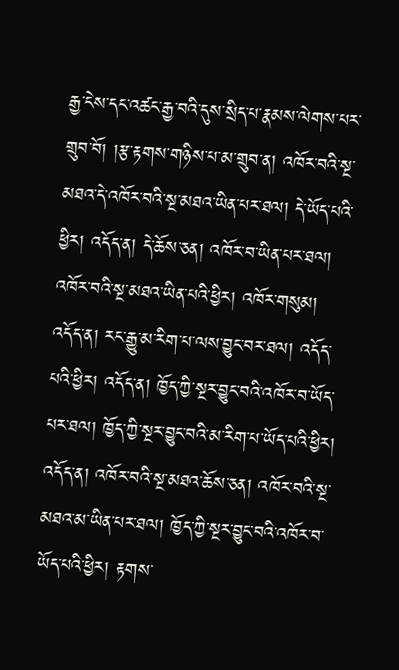རྒྱ་ངེས་དང་འཚང་རྒྱ་བའི་དུས་སྲིད་པ་རྣམས་ལེགས་པར་གྲུབ་བོ། །རྩ་རྟགས་གཉིས་པ་མ་གྲུབ་ན། འཁོར་བའི་སྔ་མཐའ་དེ་འཁོར་བའི་སྔ་མཐའ་ཡིན་པར་ཐལ། དེ་ཡོད་པའི་ཕྱིར། འདོད་ན། དེ་ཆོས་ཅན། འཁོར་བ་ཡིན་པར་ཐལ། འཁོར་བའི་སྔ་མཐའ་ཡིན་པའི་ཕྱིར། འཁོར་གསུམ། འདོད་ན། རང་རྒྱུ་མ་རིག་པ་ལས་བྱུང་བར་ཐལ། འདོད་པའི་ཕྱིར། འདོད་ན། ཁྱོད་ཀྱི་སྔར་བྱུང་བའི་འཁོར་བ་ཡོད་པར་ཐལ། ཁྱོད་ཀྱི་སྔར་བྱུང་བའི་མ་རིག་པ་ཡོད་པའི་ཕྱིར། འདོད་ན། འཁོར་བའི་སྔ་མཐའ་ཆོས་ཅན། འཁོར་བའི་སྔ་མཐའ་མ་ཡིན་པར་ཐལ། ཁྱོད་ཀྱི་སྔར་བྱུང་བའི་འཁོར་བ་ཡོད་པའི་ཕྱིར། རྟགས་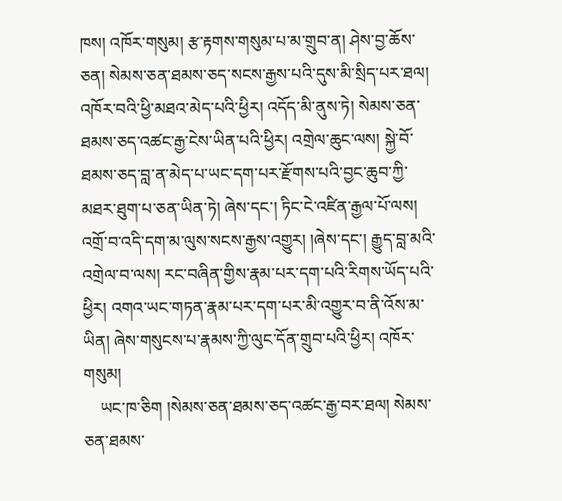ཁས། འཁོར་གསུམ། རྩ་རྟགས་གསུམ་པ་མ་གྲུབ་ན། ཤེས་བྱ་ཆོས་ཅན། སེམས་ཅན་ཐམས་ཅད་སངས་རྒྱས་པའི་དུས་མི་སྲིད་པར་ཐལ། འཁོར་བའི་ཕྱི་མཐའ་མེད་པའི་ཕྱིར། འདོད་མི་ནུས་ཏེ། སེམས་ཅན་ཐམས་ཅད་འཚང་རྒྱ་ངེས་ཡིན་པའི་ཕྱིར། འགྲེལ་ཆུང་ལས། སྐྱེ་བོ་ཐམས་ཅད་བླ་ན་མེད་པ་ཡང་དག་པར་རྫོགས་པའི་བྱང་ཆུབ་ཀྱི་མཐར་ཐུག་པ་ཅན་ཡིན་ཏེ། ཞེས་དང་། ཏིང་ངེ་འཛིན་རྒྱལ་པོ་ལས། འགྲོ་བ་འདི་དག་མ་ལུས་སངས་རྒྱས་འགྱུར། །ཞེས་དང་། རྒྱུད་བླ་མའི་འགྲེལ་བ་ལས། རང་བཞིན་གྱིས་རྣམ་པར་དག་པའི་རིགས་ཡོད་པའི་ཕྱིར། འགའ་ཡང་གཏན་རྣམ་པར་དག་པར་མི་འགྱུར་བ་ནི་འོས་མ་ཡིན། ཞེས་གསུངས་པ་རྣམས་ཀྱི་ལུང་དོན་གྲུབ་པའི་ཕྱིར། འཁོར་གསུམ།
    ཡང་ཁ་ཅིག །སེམས་ཅན་ཐམས་ཅད་འཚང་རྒྱ་བར་ཐལ། སེམས་ཅན་ཐམས་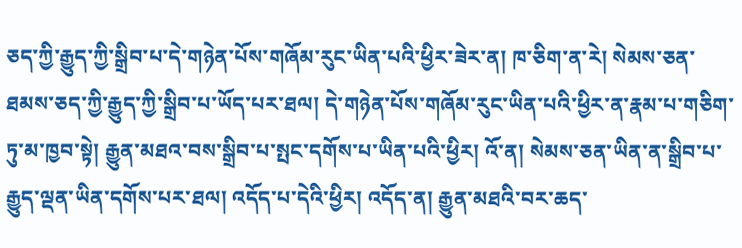ཅད་ཀྱི་རྒྱུད་ཀྱི་སྒྲིབ་པ་དེ་གཉེན་པོས་གཞོམ་རུང་ཡིན་པའི་ཕྱིར་ཟེར་ན། ཁ་ཅིག་ན་རེ། སེམས་ཅན་ཐམས་ཅད་ཀྱི་རྒྱུད་ཀྱི་སྒྲིབ་པ་ཡོད་པར་ཐལ། དེ་གཉེན་པོས་གཞོམ་རུང་ཡིན་པའི་ཕྱིར་ན་རྣམ་པ་གཅིག་ཏུ་མ་ཁྱབ་སྟེ། རྒྱུན་མཐའ་བས་སྒྲིབ་པ་སྤང་དགོས་པ་ཡིན་པའི་ཕྱིར། འོ་ན། སེམས་ཅན་ཡིན་ན་སྒྲིབ་པ་རྒྱུད་ལྡན་ཡིན་དགོས་པར་ཐལ། འདོད་པ་དེའི་ཕྱིར། འདོད་ན། རྒྱུན་མཐའི་བར་ཆད་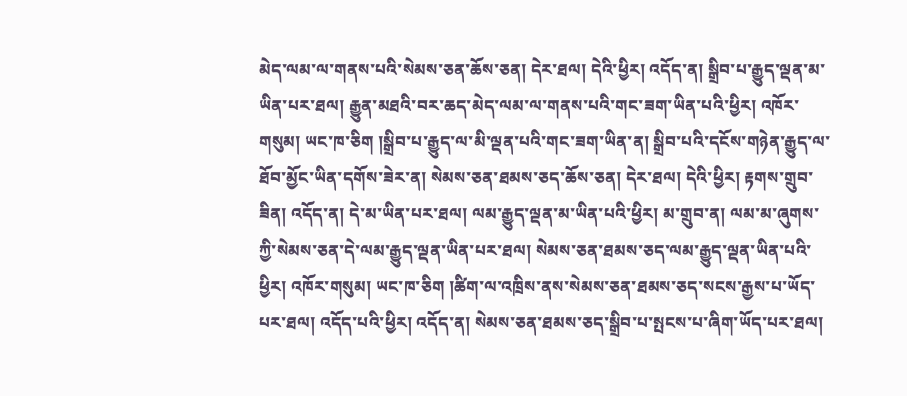མེད་ལམ་ལ་གནས་པའི་སེམས་ཅན་ཆོས་ཅན། དེར་ཐལ། དེའི་ཕྱིར། འདོད་ན། སྒྲིབ་པ་རྒྱུད་ལྡན་མ་ཡིན་པར་ཐལ། རྒྱུན་མཐའི་བར་ཆད་མེད་ལམ་ལ་གནས་པའི་གང་ཟག་ཡིན་པའི་ཕྱིར། འཁོར་གསུམ། ཡང་ཁ་ཅིག །སྒྲིབ་པ་རྒྱུད་ལ་མི་ལྡན་པའི་གང་ཟག་ཡིན་ན། སྒྲིབ་པའི་དངོས་གཉེན་རྒྱུད་ལ་ཐོབ་མྱོང་ཡིན་དགོས་ཟེར་ན། སེམས་ཅན་ཐམས་ཅད་ཆོས་ཅན། དེར་ཐལ། དེའི་ཕྱིར། རྟགས་གྲུབ་ཟིན། འདོད་ན། དེ་མ་ཡིན་པར་ཐལ། ལམ་རྒྱུད་ལྡན་མ་ཡིན་པའི་ཕྱིར། མ་གྲུབ་ན། ལམ་མ་ཞུགས་ཀྱི་སེམས་ཅན་དེ་ལམ་རྒྱུད་ལྡན་ཡིན་པར་ཐལ། སེམས་ཅན་ཐམས་ཅད་ལམ་རྒྱུད་ལྡན་ཡིན་པའི་ཕྱིར། འཁོར་གསུམ། ཡང་ཁ་ཅིག །ཚིག་ལ་འཁྲིས་ནས་སེམས་ཅན་ཐམས་ཅད་སངས་རྒྱས་པ་ཡོད་པར་ཐལ། འདོད་པའི་ཕྱིར། འདོད་ན། སེམས་ཅན་ཐམས་ཅད་སྒྲིབ་པ་སྤངས་པ་ཞིག་ཡོད་པར་ཐལ།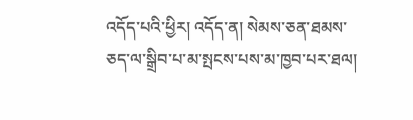འདོད་པའི་ཕྱིར། འདོད་ན། སེམས་ཅན་ཐམས་ཅད་ལ་སྒྲིབ་པ་མ་སྤངས་པས་མ་ཁྱབ་པར་ཐལ།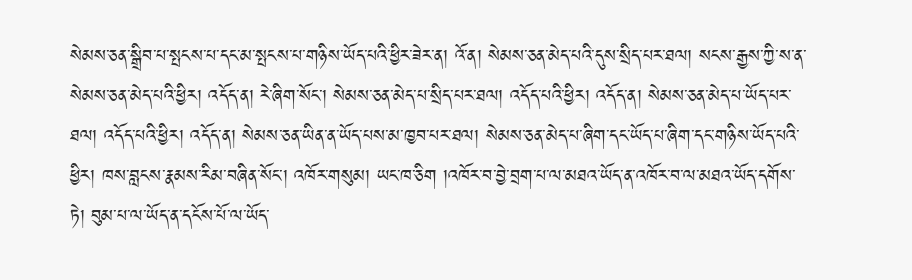སེམས་ཅན་སྒྲིབ་པ་སྤངས་པ་དང་མ་སྤངས་པ་གཉིས་ཡོད་པའི་ཕྱིར་ཟེར་ན། འོ་ན། སེམས་ཅན་མེད་པའི་དུས་སྲིད་པར་ཐལ། སངས་རྒྱས་ཀྱི་ས་ན་སེམས་ཅན་མེད་པའི་ཕྱིར། འདོད་ན། རེ་ཞིག་སོང་། སེམས་ཅན་མེད་པ་སྲིད་པར་ཐལ། འདོད་པའི་ཕྱིར། འདོད་ན། སེམས་ཅན་མེད་པ་ཡོད་པར་ཐལ། འདོད་པའི་ཕྱིར། འདོད་ན། སེམས་ཅན་ཡིན་ན་ཡོད་པས་མ་ཁྱབ་པར་ཐལ། སེམས་ཅན་མེད་པ་ཞིག་དང་ཡོད་པ་ཞིག་དང་གཉིས་ཡོད་པའི་ཕྱིར། ཁས་བླངས་རྣམས་རིམ་བཞིན་སོང་། འཁོར་གསུམ། ཡང་ཁ་ཅིག །འཁོར་བ་བྱེ་བྲག་པ་ལ་མཐའ་ཡོད་ན་འཁོར་བ་ལ་མཐའ་ཡོད་དགོས་ཏེ། བུམ་པ་ལ་ཡོད་ན་དངོས་པོ་ལ་ཡོད་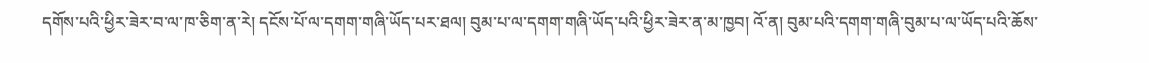དགོས་པའི་ཕྱིར་ཟེར་བ་ལ་ཁ་ཅིག་ན་རེ། དངོས་པོ་ལ་དགག་གཞི་ཡོད་པར་ཐལ། བུམ་པ་ལ་དགག་གཞི་ཡོད་པའི་ཕྱིར་ཟེར་ན་མ་ཁྱབ། འོ་ན། བུམ་པའི་དགག་གཞི་བུམ་པ་ལ་ཡོད་པའི་ཆོས་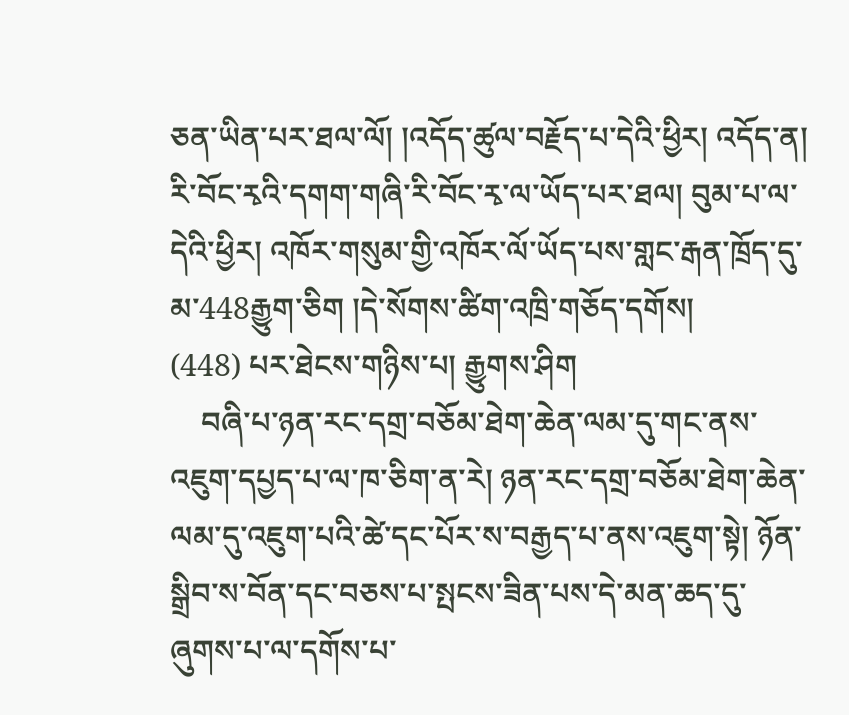ཅན་ཡིན་པར་ཐལ་ལོ། །འདོད་ཚུལ་བརྗོད་པ་དེའི་ཕྱིར། འདོད་ན། རི་བོང་རྭའི་དགག་གཞི་རི་བོང་རྭ་ལ་ཡོད་པར་ཐལ། བུམ་པ་ལ་དེའི་ཕྱིར། འཁོར་གསུམ་གྱི་འཁོར་ལོ་ཡོད་པས་གླང་རྒན་ཁྲོད་དུ་མ་448རྒྱུག་ཅིག །དེ་སོགས་ཚིག་འཁྲི་གཅོད་དགོས།
(448) པར་ཐེངས་གཉིས་པ། རྒྱུགས་ཤིག
    བཞི་པ་ཉན་རང་དགྲ་བཅོམ་ཐེག་ཆེན་ལམ་དུ་གང་ནས་འཇུག་དཔྱད་པ་ལ་ཁ་ཅིག་ན་རེ། ཉན་རང་དགྲ་བཅོམ་ཐེག་ཆེན་ལམ་དུ་འཇུག་པའི་ཚེ་དང་པོར་ས་བརྒྱད་པ་ནས་འཇུག་སྟེ། ཉོན་སྒྲིབ་ས་བོན་དང་བཅས་པ་སྤངས་ཟིན་པས་དེ་མན་ཆད་དུ་ཞུགས་པ་ལ་དགོས་པ་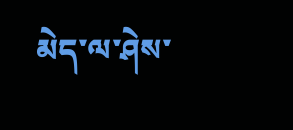མེད་ལ་ཤེས་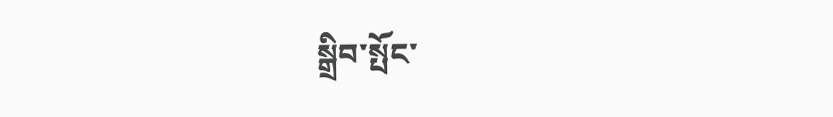སྒྲིབ་སྤོང་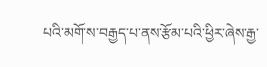པའི་མགོ་ས་བརྒྱད་པ་ནས་རྩོམ་པའི་ཕྱིར་ཞེས་རྒྱ་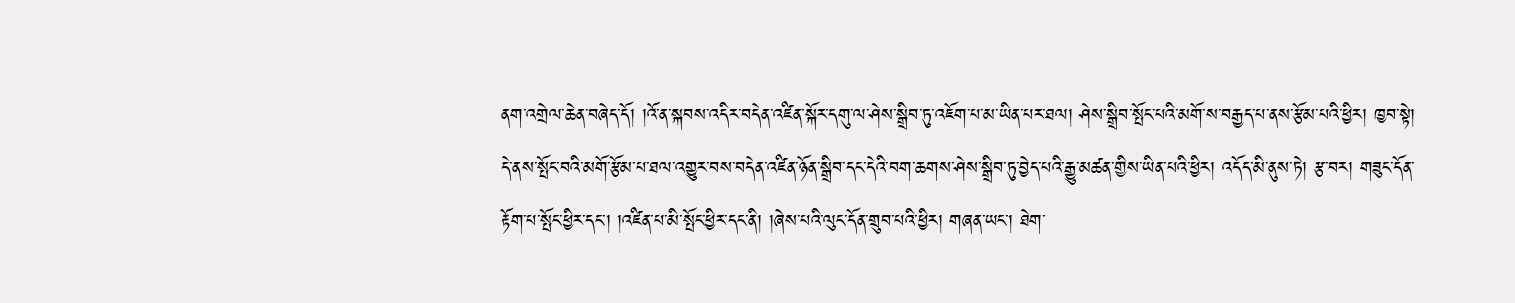ནག་འགྲེལ་ཆེན་བཞེད་དོ། །འོ་ན་སྐབས་འདིར་བདེན་འཛིན་སྐོར་དགུ་ལ་ཤེས་སྒྲིབ་ཏུ་འཇོག་པ་མ་ཡིན་པར་ཐལ། ཤེས་སྒྲིབ་སྤོང་པའི་མགོ་ས་བརྒྱད་པ་ནས་རྩོམ་པའི་ཕྱིར། ཁྱབ་སྟེ། དེ་ནས་སྤོང་བའི་མགོ་རྩོམ་པ་ཐལ་འགྱུར་བས་བདེན་འཛིན་ཉོན་སྒྲིབ་དང་དེའི་བག་ཆགས་ཤེས་སྒྲིབ་ཏུ་བྱེད་པའི་རྒྱུ་མཚན་གྱིས་ཡིན་པའི་ཕྱིར། འདོད་མི་ནུས་ཏེ། རྩ་བར། གཟུང་དོན་རྟོག་པ་སྤོང་ཕྱིར་དང་། །འཛིན་པ་མི་སྤོང་ཕྱིར་དང་ནི། །ཞེས་པའི་ལུང་དོན་གྲུབ་པའི་ཕྱིར། གཞན་ཡང་། ཐེག་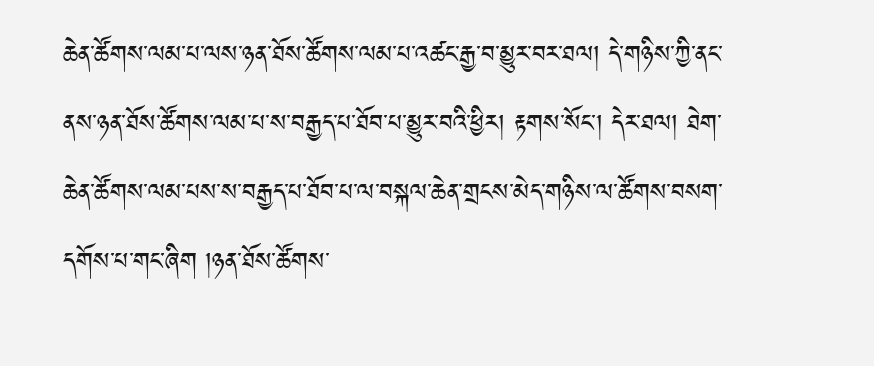ཆེན་ཚོགས་ལམ་པ་ལས་ཉན་ཐོས་ཚོགས་ལམ་པ་འཚང་རྒྱ་བ་མྱུར་བར་ཐལ། དེ་གཉིས་ཀྱི་ནང་ནས་ཉན་ཐོས་ཚོགས་ལམ་པ་ས་བརྒྱད་པ་ཐོབ་པ་མྱུར་བའི་ཕྱིར། རྟགས་སོང་། དེར་ཐལ། ཐེག་ཆེན་ཚོགས་ལམ་པས་ས་བརྒྱད་པ་ཐོབ་པ་ལ་བསྐལ་ཆེན་གྲངས་མེད་གཉིས་ལ་ཚོགས་བསག་དགོས་པ་གང་ཞིག །ཉན་ཐོས་ཚོགས་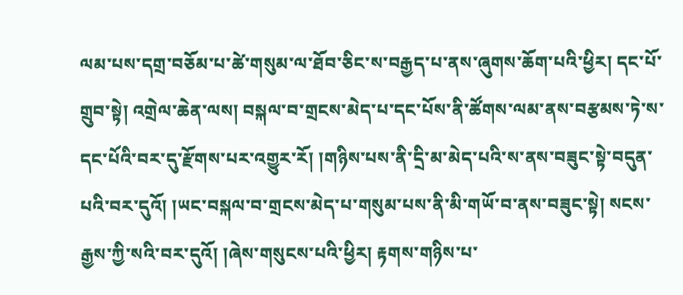ལམ་པས་དགྲ་བཅོམ་པ་ཚེ་གསུམ་ལ་ཐོབ་ཅིང་ས་བརྒྱད་པ་ནས་ཞུགས་ཆོག་པའི་ཕྱིར། དང་པོ་གྲུབ་སྟེ། འགྲེལ་ཆེན་ལས། བསྐལ་བ་གྲངས་མེད་པ་དང་པོས་ནི་ཚོགས་ལམ་ནས་བརྩམས་ཏེ་ས་དང་པོའི་བར་དུ་རྫོགས་པར་འགྱུར་རོ། །གཉིས་པས་ནི་དྲི་མ་མེད་པའི་ས་ནས་བཟུང་སྟེ་བདུན་པའི་བར་དུའོ། །ཡང་བསྐལ་བ་གྲངས་མེད་པ་གསུམ་པས་ནི་མི་གཡོ་བ་ནས་བཟུང་སྟེ། སངས་རྒྱས་ཀྱི་སའི་བར་དུའོ། །ཞེས་གསུངས་པའི་ཕྱིར། རྟགས་གཉིས་པ་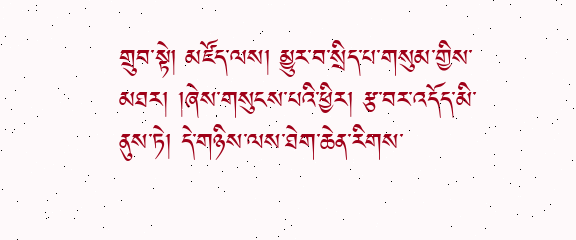གྲུབ་སྟེ། མཛོད་ལས། མྱུར་བ་སྲིད་པ་གསུམ་གྱིས་མཐར། །ཞེས་གསུངས་པའི་ཕྱིར། རྩ་བར་འདོད་མི་ནུས་ཏེ། དེ་གཉིས་ལས་ཐེག་ཆེན་རིགས་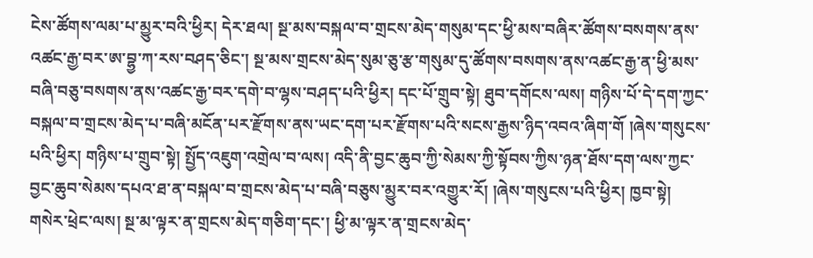ངེས་ཚོགས་ལམ་པ་མྱུར་བའི་ཕྱིར། དེར་ཐལ། སྔ་མས་བསྐལ་བ་གྲངས་མེད་གསུམ་དང་ཕྱི་མས་བཞིར་ཚོགས་བསགས་ནས་འཚང་རྒྱ་བར་ཨ་བྷྱ་ཀ་རས་བཤད་ཅིང་། སྔ་མས་གྲངས་མེད་སུམ་ཅུ་རྩ་གསུམ་དུ་ཚོགས་བསགས་ནས་འཚང་རྒྱ་ན་ཕྱི་མས་བཞི་བཅུ་བསགས་ནས་འཚང་རྒྱ་བར་དགེ་བ་ལྷས་བཤད་པའི་ཕྱིར། དང་པོ་གྲུབ་སྟེ། ཐུབ་དགོངས་ལས། གཉིས་པོ་དེ་དག་ཀྱང་བསྐལ་བ་གྲངས་མེད་པ་བཞི་མངོན་པར་རྫོགས་ནས་ཡང་དག་པར་རྫོགས་པའི་སངས་རྒྱས་ཉིད་འབའ་ཞིག་གོ །ཞེས་གསུངས་པའི་ཕྱིར། གཉིས་པ་གྲུབ་སྟེ། སྤྱོད་འཇུག་འགྲེལ་བ་ལས། འདི་ནི་བྱང་ཆུབ་ཀྱི་སེམས་ཀྱི་སྟོབས་ཀྱིས་ཉན་ཐོས་དག་ལས་ཀྱང་བྱང་ཆུབ་སེམས་དཔའ་ཐ་ན་བསྐལ་བ་གྲངས་མེད་པ་བཞི་བཅུས་མྱུར་བར་འགྱུར་རོ། །ཞེས་གསུངས་པའི་ཕྱིར། ཁྱབ་སྟེ། གསེར་ཕྲེང་ལས། སྔ་མ་ལྟར་ན་གྲངས་མེད་གཅིག་དང་། ཕྱི་མ་ལྟར་ན་གྲངས་མེད་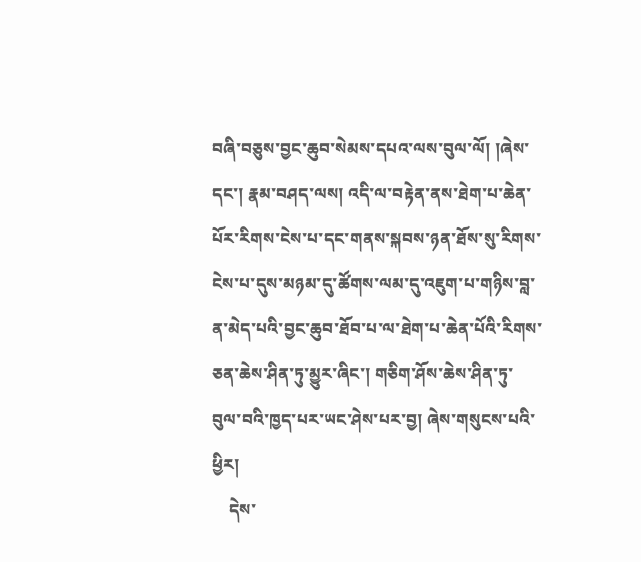བཞི་བཅུས་བྱང་ཆུབ་སེམས་དཔའ་ལས་བུལ་ལོ། །ཞེས་དང་། རྣམ་བཤད་ལས། འདི་ལ་བརྟེན་ནས་ཐེག་པ་ཆེན་པོར་རིགས་ངེས་པ་དང་གནས་སྐབས་ཉན་ཐོས་སུ་རིགས་ངེས་པ་དུས་མཉམ་དུ་ཚོགས་ལམ་དུ་འཇུག་པ་གཉིས་བླ་ན་མེད་པའི་བྱང་ཆུབ་ཐོབ་པ་ལ་ཐེག་པ་ཆེན་པོའི་རིགས་ཅན་ཆེས་ཤིན་ཏུ་མྱུར་ཞིང་། གཅིག་ཤོས་ཆེས་ཤིན་ཏུ་བུལ་བའི་ཁྱད་པར་ཡང་ཤེས་པར་བྱ། ཞེས་གསུངས་པའི་ཕྱིར།
    དེས་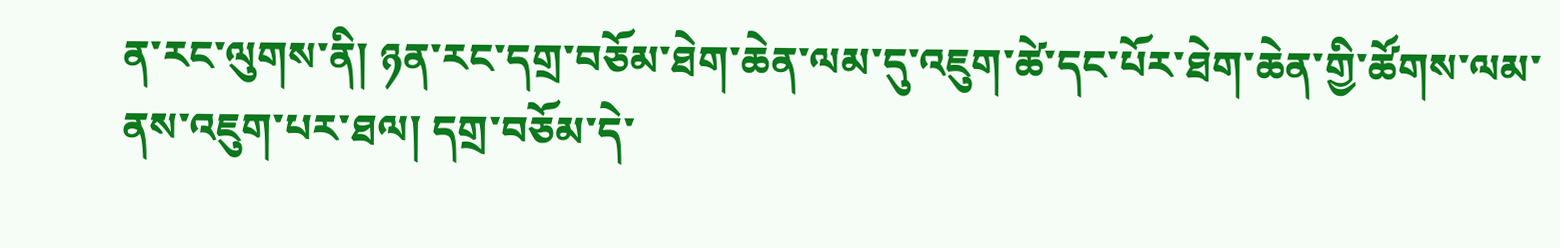ན་རང་ལུགས་ནི། ཉན་རང་དགྲ་བཅོམ་ཐེག་ཆེན་ལམ་དུ་འཇུག་ཚེ་དང་པོར་ཐེག་ཆེན་གྱི་ཚོགས་ལམ་ནས་འཇུག་པར་ཐལ། དགྲ་བཅོམ་དེ་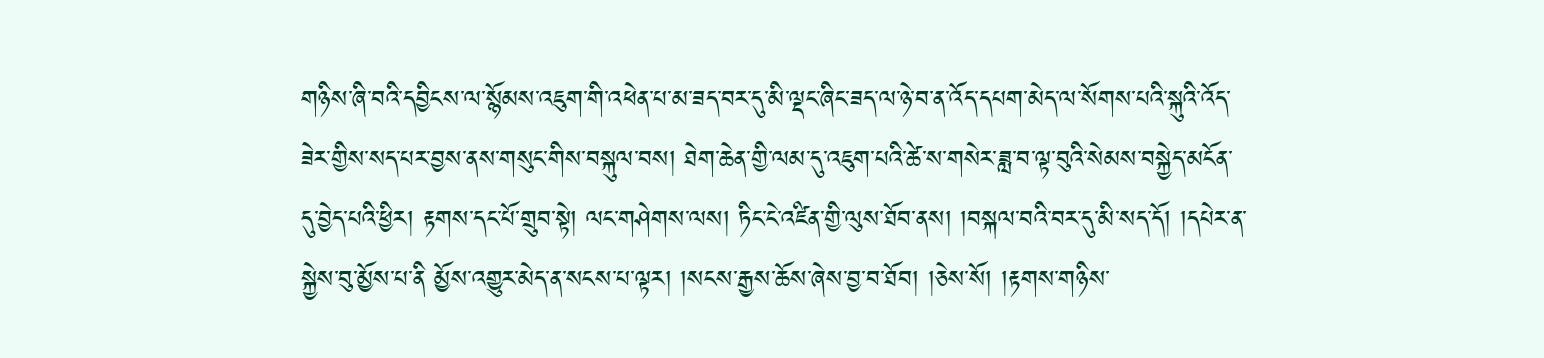གཉིས་ཞི་བའི་དབྱིངས་ལ་སྙོམས་འཇུག་གི་འཕེན་པ་མ་ཟད་བར་དུ་མི་ལྡང་ཞིང་ཟད་ལ་ཉེ་བ་ན་འོད་དཔག་མེད་ལ་སོགས་པའི་སྐུའི་འོད་ཟེར་གྱིས་སད་པར་བྱས་ནས་གསུང་གིས་བསྐུལ་བས། ཐེག་ཆེན་གྱི་ལམ་དུ་འཇུག་པའི་ཚེ་ས་གསེར་ཟླ་བ་ལྟ་བུའི་སེམས་བསྐྱེད་མངོན་དུ་བྱེད་པའི་ཕྱིར། རྟགས་དང་པོ་གྲུབ་སྟེ། ལང་གཤེགས་ལས། ཏིང་ངེ་འཛིན་གྱི་ལུས་ཐོབ་ནས། །བསྐལ་བའི་བར་དུ་མི་སད་དོ། །དཔེར་ན་སྐྱེས་བུ་མྱོས་པ་ནི མྱོས་འགྱུར་མེད་ན་སངས་པ་ལྟར། །སངས་རྒྱས་ཆོས་ཞེས་བྱ་བ་ཐོབ། །ཅེས་སོ། །རྟགས་གཉིས་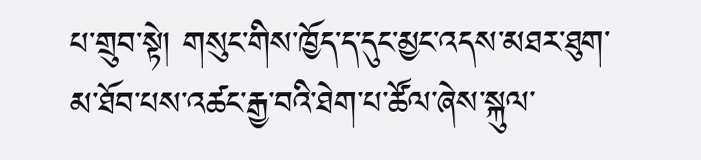པ་གྲུབ་སྟེ། གསུང་གིས་ཁྱོད་ད་དུང་མྱང་འདས་མཐར་ཐུག་མ་ཐོབ་པས་འཚང་རྒྱ་བའི་ཐེག་པ་ཚོལ་ཞེས་སྐུལ་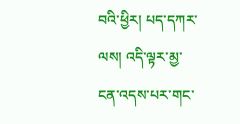བའི་ཕྱིར། པད་དཀར་ལས། འདི་ལྟར་མྱ་ངན་འདས་པར་གང་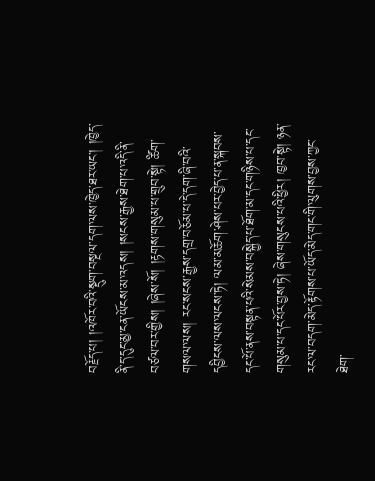བརྗོད་པ། །འཁོར་བའི་སྡུག་བསྔལ་དག་ལས་ཁྱེད་ཐར་ཡང་། །ཁྱེད་ནི་ད་དུང་མྱ་ངན་ཡོངས་མ་འདས། །སངས་རྒྱས་ཐེག་པ་འདི་ནི་བཙལ་བར་གྱིས། །ཞེས་སོ། །རྟགས་གསུམ་པ་གྲུབ་སྟེ། ཚིག་གསལ་ལས། རང་སངས་རྒྱས་དགྲ་བཅོམ་པ་དེ་དག་ཞི་བའི་དབྱིངས་ལས་ལངས་ཏེ། ལམ་མཆོག་ཤེས་པར་བྱེད་པ་ན་སྐབས་དང་པོ་ནས་བསྟན་པའི་སེམས་བསྐྱེད་པ་ཐོག་མ་དང་གཉིས་པ་དང་གསུམ་པ་དང་པོར་བྱས་ཏེ། ཞེས་གསུངས་པའི་ཕྱིར། ཁྱབ་སྟེ། ཉན་རང་ལ་བདག་མེད་རྟོགས་པ་ཡོད་མེད་གང་གི་ལུགས་བྱས་ཀྱང་ཐེག་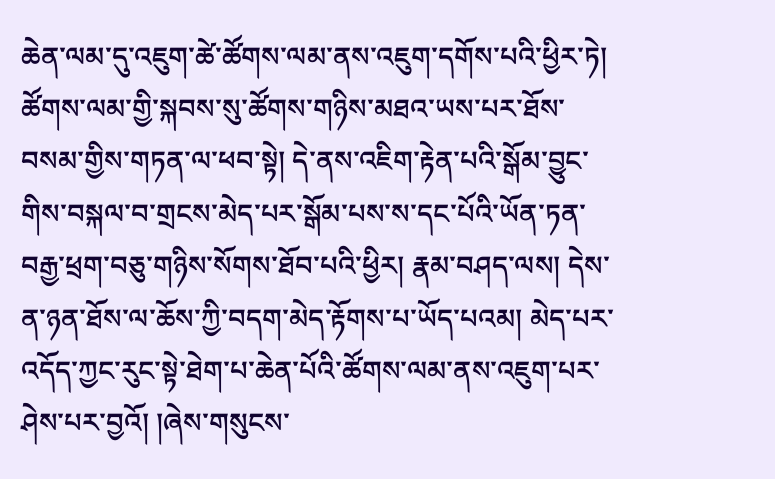ཆེན་ལམ་དུ་འཇུག་ཚེ་ཚོགས་ལམ་ནས་འཇུག་དགོས་པའི་ཕྱིར་ཏེ། ཚོགས་ལམ་གྱི་སྐབས་སུ་ཚོགས་གཉིས་མཐའ་ཡས་པར་ཐོས་བསམ་གྱིས་གཏན་ལ་ཕབ་སྟེ། དེ་ནས་འཇིག་རྟེན་པའི་སྒོམ་བྱུང་གིས་བསྐལ་བ་གྲངས་མེད་པར་སྒོམ་པས་ས་དང་པོའི་ཡོན་ཏན་བརྒྱ་ཕྲག་བཅུ་གཉིས་སོགས་ཐོབ་པའི་ཕྱིར། རྣམ་བཤད་ལས། དེས་ན་ཉན་ཐོས་ལ་ཆོས་ཀྱི་བདག་མེད་རྟོགས་པ་ཡོད་པའམ། མེད་པར་འདོད་ཀྱང་རུང་སྟེ་ཐེག་པ་ཆེན་པོའི་ཚོགས་ལམ་ནས་འཇུག་པར་ཤེས་པར་བྱའོ། །ཞེས་གསུངས་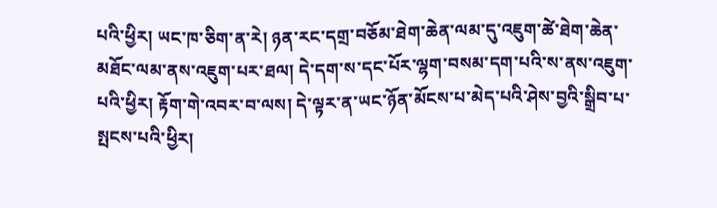པའི་ཕྱིར། ཡང་ཁ་ཅིག་ན་རེ། ཉན་རང་དགྲ་བཅོམ་ཐེག་ཆེན་ལམ་དུ་འཇུག་ཚེ་ཐེག་ཆེན་མཐོང་ལམ་ནས་འཇུག་པར་ཐལ། དེ་དག་ས་དང་པོར་ལྷག་བསམ་དག་པའི་ས་ནས་འཇུག་པའི་ཕྱིར། རྟོག་གེ་འབར་བ་ལས། དེ་ལྟར་ན་ཡང་ཉོན་མོངས་པ་མེད་པའི་ཤེས་བྱའི་སྒྲིབ་པ་སྤངས་པའི་ཕྱིར།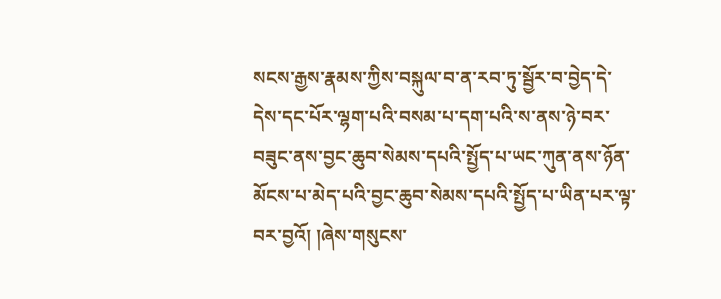སངས་རྒྱས་རྣམས་ཀྱིས་བསྐུལ་བ་ན་རབ་ཏུ་སྦྱོར་བ་བྱེད་དེ་དེས་དང་པོར་ལྷག་པའི་བསམ་པ་དག་པའི་ས་ནས་ཉེ་བར་བཟུང་ནས་བྱང་ཆུབ་སེམས་དཔའི་སྤྱོད་པ་ཡང་ཀུན་ནས་ཉོན་མོངས་པ་མེད་པའི་བྱང་ཆུབ་སེམས་དཔའི་སྤྱོད་པ་ཡིན་པར་ལྟ་བར་བྱའོ། །ཞེས་གསུངས་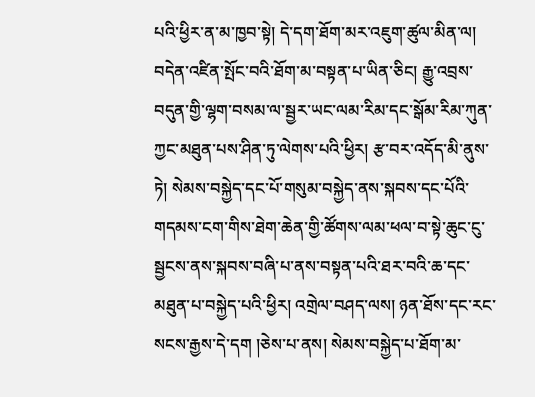པའི་ཕྱིར་ན་མ་ཁྱབ་སྟེ། དེ་དག་ཐོག་མར་འཇུག་ཚུལ་མིན་ལ། བདེན་འཛིན་སྤོང་བའི་ཐོག་མ་བསྟན་པ་ཡིན་ཅིང། རྒྱུ་འབྲས་བདུན་གྱི་ལྷག་བསམ་ལ་སྦྱར་ཡང་ལམ་རིམ་དང་སྒོམ་རིམ་ཀུན་ཀྱང་མཐུན་པས་ཤིན་ཏུ་ལེགས་པའི་ཕྱིར། རྩ་བར་འདོད་མི་ནུས་ཏེ། སེམས་བསྐྱེད་དང་པོ་གསུམ་བསྐྱེད་ནས་སྐབས་དང་པོའི་གདམས་ངག་གིས་ཐེག་ཆེན་གྱི་ཚོགས་ལམ་ཕལ་བ་སྟེ་ཆུང་ངུ་སྦྱངས་ནས་སྐབས་བཞི་པ་ནས་བསྟན་པའི་ཐར་བའི་ཆ་དང་མཐུན་པ་བསྐྱེད་པའི་ཕྱིར། འགྲེལ་བཤད་ལས། ཉན་ཐོས་དང་རང་སངས་རྒྱས་དེ་དག །ཅེས་པ་ནས། སེམས་བསྐྱེད་པ་ཐོག་མ་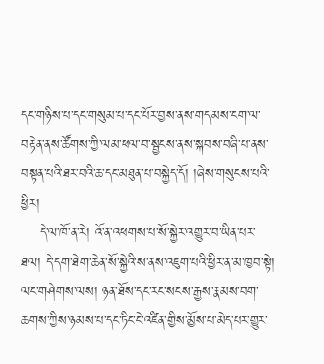དང་གཉིས་པ་དང་གསུམ་པ་དང་པོར་བྱས་ནས་གདམས་ངག་ལ་བརྟེན་ནས་ཚོགས་ཀྱི་ལམ་ཕལ་བ་སྦྱངས་ནས་སྐབས་བཞི་པ་ནས་བསྟན་པའི་ཐར་བའི་ཆ་དང་མཐུན་པ་བསྐྱེད་དོ། །ཞེས་གསུངས་པའི་ཕྱིར།
    དེ་ལ་ཁོ་ན་རེ། འོ་ན་འཕགས་པ་སོ་སྐྱེར་འགྱུར་བ་ཡིན་པར་ཐལ། དེ་དག་ཐེག་ཆེན་སོ་སྐྱེའི་ས་ནས་འཇུག་པའི་ཕྱིར་ན་མ་ཁྱབ་སྟེ། ལང་གཤེགས་ལས། ཉན་ཐོས་དང་རང་སངས་རྒྱས་རྣམས་བག་ཆགས་ཀྱིས་ཉམས་པ་དང་ཏིང་ངེ་འཛིན་གྱིས་མྱོས་པ་མེད་པར་གྱུར་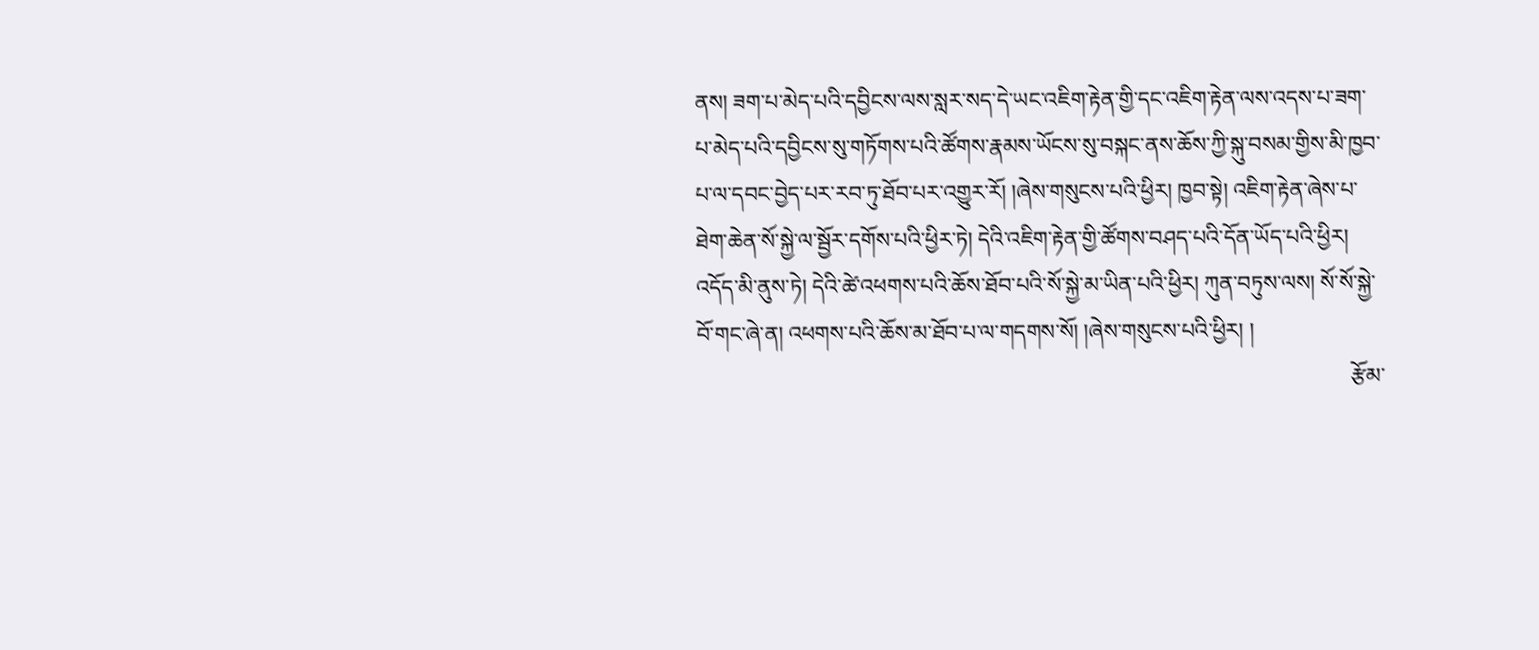ནས། ཟག་པ་མེད་པའི་དབྱིངས་ལས་སླར་སད་དེ་ཡང་འཇིག་རྟེན་གྱི་དང་འཇིག་རྟེན་ལས་འདས་པ་ཟག་པ་མེད་པའི་དབྱིངས་སུ་གཏོགས་པའི་ཚོགས་རྣམས་ཡོངས་སུ་བསྐང་ནས་ཆོས་ཀྱི་སྐུ་བསམ་གྱིས་མི་ཁྱབ་པ་ལ་དབང་བྱེད་པར་རབ་ཏུ་ཐོབ་པར་འགྱུར་རོ། །ཞེས་གསུངས་པའི་ཕྱིར། ཁྱབ་སྟེ། འཇིག་རྟེན་ཞེས་པ་ཐེག་ཆེན་སོ་སྐྱེ་ལ་སྦྱོར་དགོས་པའི་ཕྱིར་ཏེ། དེའི་འཇིག་རྟེན་གྱི་ཚོགས་བཤད་པའི་དོན་ཡོད་པའི་ཕྱིར། འདོད་མི་ནུས་ཏེ། དེའི་ཚེ་འཕགས་པའི་ཆོས་ཐོབ་པའི་སོ་སྐྱེ་མ་ཡིན་པའི་ཕྱིར། ཀུན་བཏུས་ལས། སོ་སོ་སྐྱེ་བོ་གང་ཞེ་ན། འཕགས་པའི་ཆོས་མ་ཐོབ་པ་ལ་གདགས་སོ། །ཞེས་གསུངས་པའི་ཕྱིར། །
                                                                                                                        རྩོམ་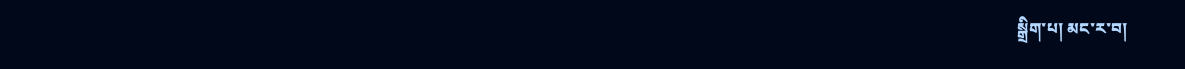སྒྲིག་པ། མང་ར་བ།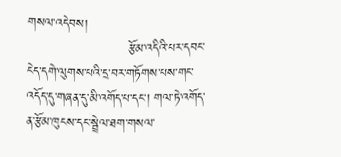གསལ་འདེབས།
                       རྩོམ་འདིའི་པར་དབང་ངེད་དགེ་ལུགས་པའི་དྲ་བར་གཏོགས་པས་གང་འདོད་དུ་གཞན་དུ་མི་འགོད་པ་དང་། གལ་ཏེ་འགོད་ན་རྩོམ་ཁུངས་དང་སྦྲེལ་ཐག་གསལ་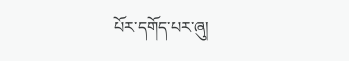པོར་དགོད་པར་ཞུ།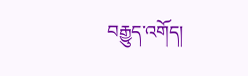བརྒྱུད་འགོད།